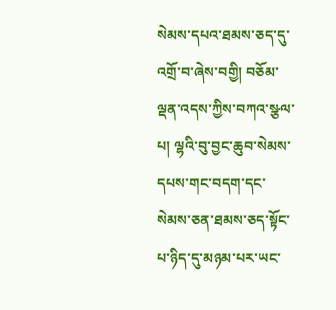སེམས་དཔའ་ཐམས་ཅད་དུ་འགྲོ་བ་ཞེས་བགྱི། བཅོམ་ལྡན་འདས་ཀྱིས་བཀའ་སྩལ་པ། ལྷའི་བུ་བྱང་ཆུབ་སེམས་དཔས་གང་བདག་དང་སེམས་ཅན་ཐམས་ཅད་སྟོང་པ་ཉིད་དུ་མཉམ་པར་ཡང་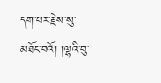དག་པར་རྗེས་སུ་མཐོང་བའོ། །ལྷའི་བུ་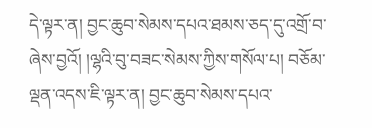དེ་ལྟར་ན། བྱང་ཆུབ་སེམས་དཔའ་ཐམས་ཅད་དུ་འགྲོ་བ་ཞེས་བྱའོ། །ལྷའི་བུ་བཟང་སེམས་ཀྱིས་གསོལ་པ། བཅོམ་ལྡན་འདས་ཇི་ལྟར་ན། བྱང་ཆུབ་སེམས་དཔའ་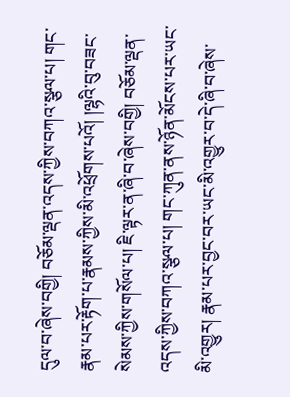དུལ་བ་ཞེས་བགྱི། བཅོམ་ལྡན་འདས་ཀྱིས་བཀའ་སྩལ་པ། གང་རྣམ་པར་རྟོག་པ་རྣམས་ཀྱིས་མི་འཕྲོགས་པའོ། །ལྷའི་བུ་བཟང་སེམས་ཀྱིས་གསོལ་པ། ཇི་ལྟར་ན་ཞི་བ་ཞེས་བགྱི། བཅོམ་ལྡན་འདས་ཀྱིས་བཀའ་སྩལ་པ། གང་ཀུན་ནས་ཉོན་མོངས་པར་ཡང་མི་འགྱུར། རྣམ་པར་བྱང་བར་ཡང་མི་འགྱུར་བ་དེ་ཞི་བ་ཞེས་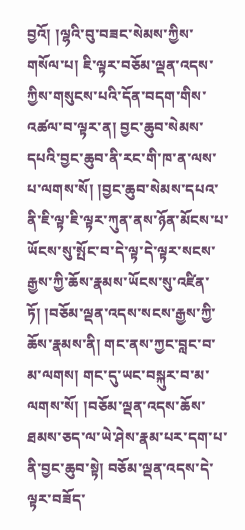བྱའོ། །ལྷའི་བུ་བཟང་སེམས་ཀྱིས་གསོལ་པ། ཇི་ལྟར་བཅོམ་ལྡན་འདས་ཀྱིས་གསུངས་པའི་དོན་བདག་གིས་འཚལ་བ་ལྟར་ན། བྱང་ཆུབ་སེམས་དཔའི་བྱང་ཆུབ་ནི་རང་གི་ཁ་ན་ལས་པ་ལགས་སོ། །བྱང་ཆུབ་སེམས་དཔའ་ནི་ཇི་ལྟ་ཇི་ལྟར་ཀུན་ནས་ཉོན་མོངས་པ་ཡོངས་སུ་སྤོང་བ་དེ་ལྟ་དེ་ལྟར་སངས་རྒྱས་ཀྱི་ཆོས་རྣམས་ཡོངས་སུ་འཛིན་ཏོ། །བཅོམ་ལྡན་འདས་སངས་རྒྱས་ཀྱི་ཆོས་རྣམས་ནི། གང་ནས་ཀྱང་བླང་བ་མ་ལགས། གང་དུ་ཡང་བསྐུར་བ་མ་ལགས་སོ། །བཅོམ་ལྡན་འདས་ཆོས་ཐམས་ཅད་ལ་ཡེ་ཤེས་རྣམ་པར་དག་པ་ནི་བྱང་ཆུབ་སྟེ། བཅོམ་ལྡན་འདས་དེ་ལྟར་བཟོད་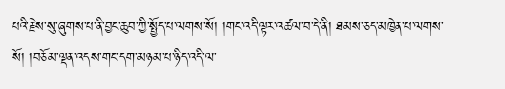པའི་རྗེས་སུ་ཞུགས་པ་ནི་བྱང་ཆུབ་ཀྱི་སྤྱོད་པ་ལགས་སོ། །གང་འདི་ལྟར་འཚལ་བ་དེ་ནི། ཐམས་ཅད་མཁྱེན་པ་ལགས་སོ། །བཅོམ་ལྡན་འདས་གང་དག་མཉམ་པ་ཉིད་འདི་ལ་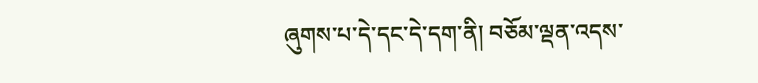ཞུགས་པ་དེ་དང་དེ་དག་ནི། བཅོམ་ལྡན་འདས་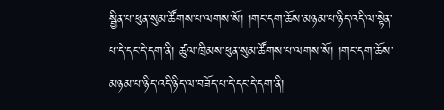སྦྱིན་པ་ཕུན་སུམ་ཚོགས་པ་ལགས་སོ། །གང་དག་ཆོས་མཉམ་པ་ཉིད་འདི་ལ་སྟེན་པ་དེ་དང་དེ་དག་ནི། ཚུལ་ཁྲིམས་ཕུན་སུམ་ཚོགས་པ་ལགས་སོ། །གང་དག་ཆོས་མཉམ་པ་ཉིད་འདི་ཉིད་ལ་བཟོད་པ་དེ་དང་དེ་དག་ནི།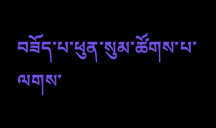བཟོད་པ་ཕུན་སུམ་ཚོགས་པ་ལགས་